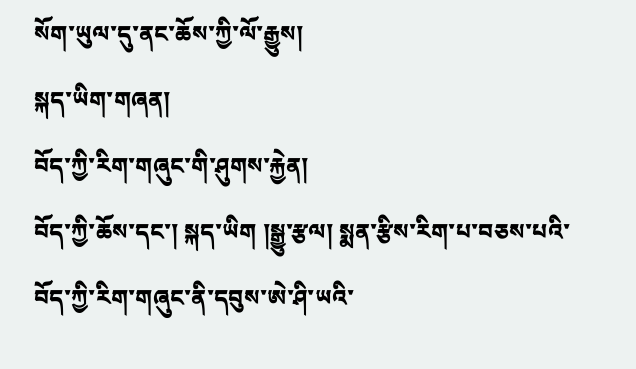སོག་ཡུལ་དུ་ནང་ཆོས་ཀྱི་ལོ་རྒྱུས།
སྐད་ཡིག་གཞན།
བོད་ཀྱི་རིག་གཞུང་གི་ཤུགས་རྐྱེན།
བོད་ཀྱི་ཆོས་དང་། སྐད་ཡིག །སྒྱུ་རྩལ། སྨན་རྩིས་རིག་པ་བཅས་པའི་བོད་ཀྱི་རིག་གཞུང་ནི་དབུས་ཨེ་ཤི་ཡའི་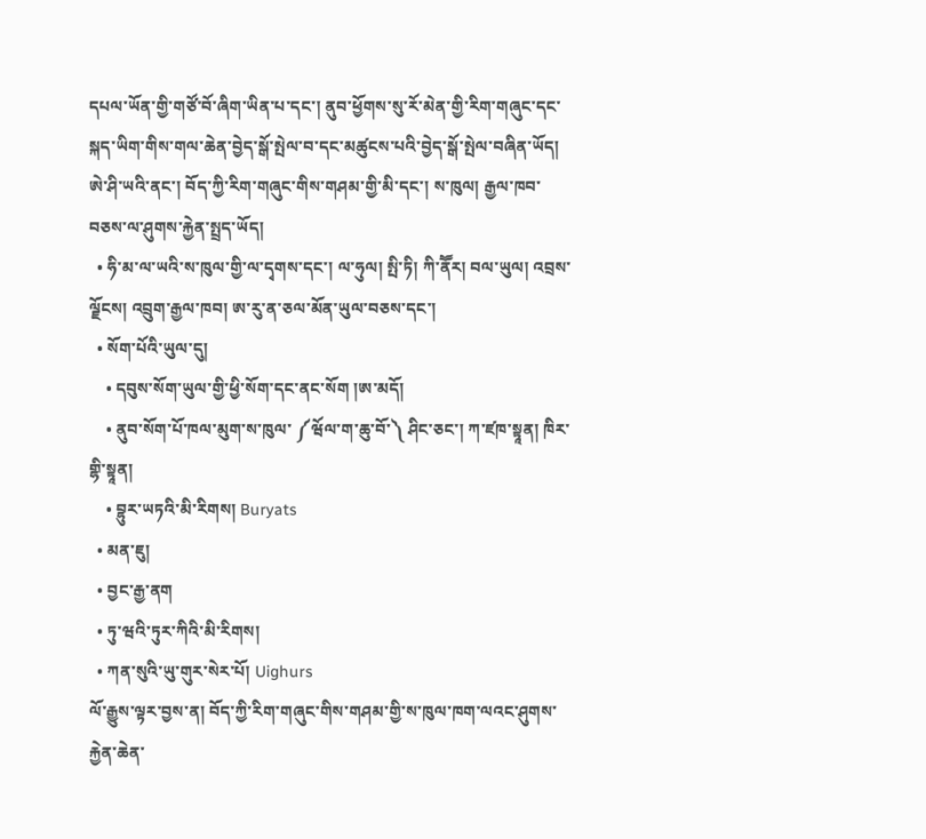དཔལ་ཡོན་གྱི་གཙོ་བོ་ཞིག་ཡིན་པ་དང་། ནུབ་ཕྱོགས་སུ་རོ་མེན་གྱི་རིག་གཞུང་དང་སྐད་ཡིག་གིས་གལ་ཆེན་བྱེད་སྒོ་སྤེལ་བ་དང་མཚུངས་པའི་བྱེད་སྒོ་སྤེལ་བཞིན་ཡོད། ཨེ་ཤི་ཡའི་ནང་། བོད་ཀྱི་རིག་གཞུང་གིས་གཤམ་གྱི་མི་དང་། ས་ཁུལ། རྒྱལ་ཁབ་བཅས་ལ་ཤུགས་རྐྱེན་སྤྲད་ཡོད།
  • ཧི་མ་ལ་ཡའི་ས་ཁུལ་གྱི་ལ་དྭགས་དང་། ལ་ཧུལ། སྤི་ཏི། ཀི་ནཽར། བལ་ཡུལ། འབྲས་ལྗོངས། འབྲུག་རྒྱལ་ཁབ། ཨ་རུ་ན་ཅལ་མོན་ཡུལ་བཅས་དང་།
  • སོག་པོའི་ཡུལ་དུ།
    • དབུས་སོག་ཡུལ་གྱི་ཕྱི་སོག་དང་ནང་སོག །ཨ་མདོ།
    • ནུབ་སོག་པོ་ཁལ་མུག་ས་ཁུལ་ ༼ཝོལ་ག་ཆུ་བོ་༽ ཤིང་ཅང་། ཀ་ཛཁ་སྟཱན། ཁིར་གྷི་སྟཱན།
    • བྷུར་ཡཏའི་མི་རིགས། Buryats
  • མན་ཇུ།
  • བྱང་རྒྱ་ནག
  • ཏུ་ཝའི་ཏུར་ཀིའི་མི་རིགས།
  • ཀན་སུའི་ཡུ་གུར་སེར་པོ། Uighurs
ལོ་རྒྱུས་ལྟར་བྱས་ན། བོད་ཀྱི་རིག་གཞུང་གིས་གཤམ་གྱི་ས་ཁུལ་ཁག་ལའང་ཤུགས་རྐྱེན་ཆེན་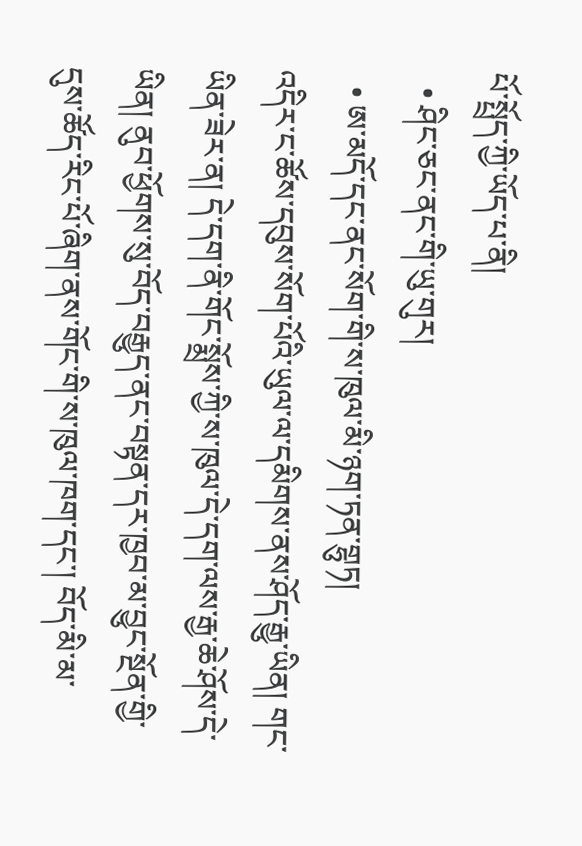པོ་སྤྲོད་ཀྱི་ཡོད་པ་ནི།
  • ཤིང་ཅང་ནང་གི་ཡུ་གུར།
  • ཨ་མདོ་དང་ནང་སོག་གི་ས་ཁུལ་མི་ཉག་ཏན་གྷུཏ།
འདིར་ང་ཚོས་དབུས་སོག་པོའི་ཡུལ་ལ་དམིགས་ནས་ཤོད་རྒྱུ་ཡིན། གང་ཡིན་ཟེར་ན། དེ་དག་ནི་གོང་སྨྲོས་ཀྱི་ས་ཁུལ་དེ་དག་ལས་རྒྱ་ཆེ་ཤོས་དེ་ཡིན། ནུབ་ཕྱོགས་སུ་བོད་བརྒྱུད་ནང་བསྟན་དར་ཁྱབ་མ་བྱུང་སྔོན་གྱི་དུས་ཚོད་རིང་པོ་ཞིག་ནས་གོང་གི་ས་ཁུལ་ཁག་དང་། བོད་མི་མ་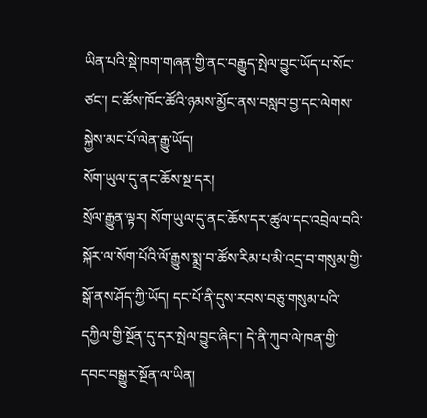ཡིན་པའི་སྡེ་ཁག་གཞན་གྱི་ནང་བརྒྱུད་སྤེལ་བྱུང་ཡོད་པ་སོང་ཙང་། ང་ཚོས་ཁོང་ཚོའི་ཉམས་མྱོང་ནས་བསླབ་བྱ་དང་ལེགས་སྐྱེས་མང་པོ་ལེན་རྒྱུ་ཡོད།
སོག་ཡུལ་དུ་ནང་ཆོས་སྔ་དར།
སྲོལ་རྒྱུན་ལྟར། སོག་ཡུལ་དུ་ནང་ཆོས་དར་ཚུལ་དང་འབྲེལ་བའི་སྐོར་ལ་སོག་པོའི་ལོ་རྒྱུས་སྨྲ་བ་ཚོས་རིམ་པ་མི་འདྲ་བ་གསུམ་གྱི་སྒོ་ནས་ཤོད་ཀྱི་ཡོད། དང་པོ་ནི་དུས་རབས་བཅུ་གསུམ་པའི་དཀྱིལ་གྱི་སྔོན་དུ་དར་སྤེལ་བྱུང་ཞིང་། དེ་ནི་ཀུབ་ལེ་ཁན་གྱི་དབང་བསྒྱུར་སྔོན་ལ་ཡིན།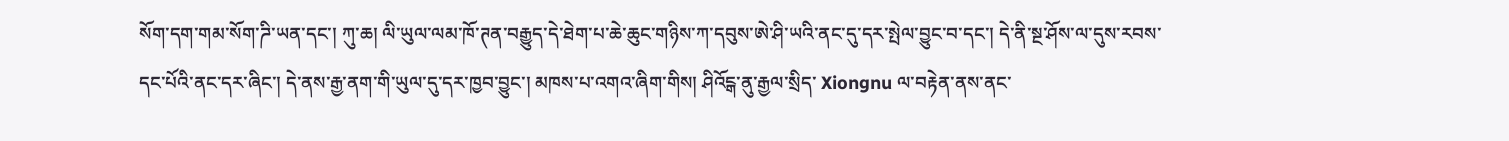སོག་དག་གམ་སོག་ཌི་ཡན་དང་། ཀུ་ཆ། ལི་ཡུལ་ལམ་ཁོ་ཊན་བརྒྱུད་དེ་ཐེག་པ་ཆེ་ཆུང་གཉིས་ཀ་དབུས་ཨེ་ཤི་ཡའི་ནང་དུ་དར་སྤེལ་བྱུང་བ་དང་། དེ་ནི་སྔ་ཤོས་ལ་དུས་རབས་དང་པོའི་ནང་དར་ཞིང་། དེ་ནས་རྒྱ་ནག་གི་ཡུལ་དུ་དར་ཁྱབ་བྱུང་། མཁས་པ་འགའ་ཞིག་གིས། ཤིའོངྒ་ནུ་རྒྱལ་སྲིད་ Xiongnu ལ་བརྟེན་ནས་ནང་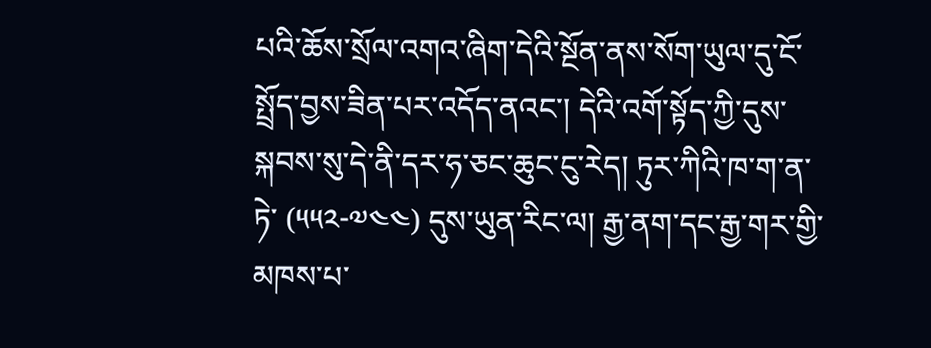པའི་ཆོས་སྲོལ་འགའ་ཞིག་དེའི་སྔོན་ནས་སོག་ཡུལ་དུ་ངོ་སྤྲོད་བྱས་ཟིན་པར་འདོད་ནའང་། དེའི་འགོ་སྟོད་ཀྱི་དུས་སྐབས་སུ་དེ་ནི་དར་ཧ་ཅང་ཆུང་ངུ་རེད། ཏུར་ཀིའི་ཁ་ག་ན་ཏེ་ (༥༥༢-༧༤༤) དུས་ཡུན་རིང་ལ། རྒྱ་ནག་དང་རྒྱ་གར་གྱི་མཁས་པ་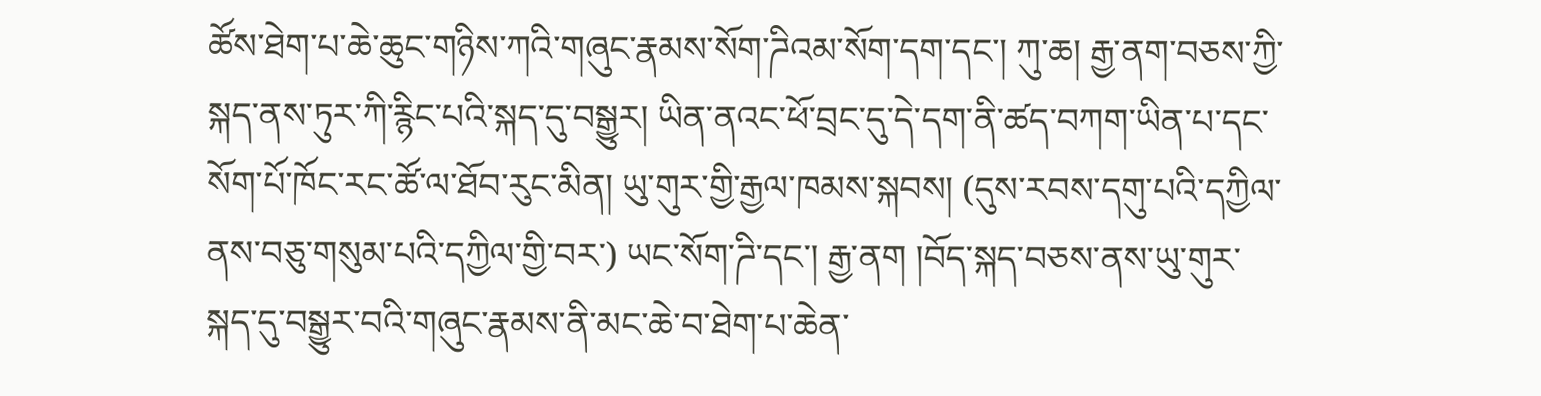ཚོས་ཐེག་པ་ཆེ་ཆུང་གཉིས་ཀའི་གཞུང་རྣམས་སོག་ཌིའམ་སོག་དག་དང་། ཀུ་ཆ། རྒྱ་ནག་བཅས་ཀྱི་སྐད་ནས་ཏུར་ཀི་རྙིང་པའི་སྐད་དུ་བསྒྱུར། ཡིན་ནའང་ཕོ་བྲང་དུ་དེ་དག་ནི་ཚད་བཀག་ཡིན་པ་དང་སོག་པོ་ཁོང་རང་ཚོ་ལ་ཐོབ་རུང་མིན། ཡུ་གུར་གྱི་རྒྱལ་ཁམས་སྐབས། (དུས་རབས་དགུ་པའི་དཀྱིལ་ནས་བཅུ་གསུམ་པའི་དཀྱིལ་གྱི་བར་) ཡང་སོག་ཌི་དང་། རྒྱ་ནག །བོད་སྐད་བཅས་ནས་ཡུ་གུར་སྐད་དུ་བསྒྱུར་བའི་གཞུང་རྣམས་ནི་མང་ཆེ་བ་ཐེག་པ་ཆེན་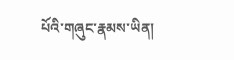པོའི་གཞུང་རྣམས་ཡིན།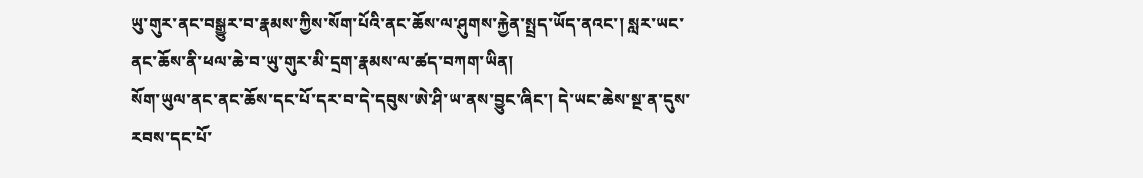ཡུ་གུར་ནང་བསྒྱུར་བ་རྣམས་ཀྱིས་སོག་པོའི་ནང་ཆོས་ལ་ཤུགས་རྐྱེན་སྤྲད་ཡོད་ནའང་། སླར་ཡང་ནང་ཆོས་ནི་ཕལ་ཆེ་བ་ཡུ་གུར་མི་དྲག་རྣམས་ལ་ཚད་བཀག་ཡིན།
སོག་ཡུལ་ནང་ནང་ཆོས་དང་པོ་དར་བ་དེ་དབུས་ཨེ་ཤི་ཡ་ནས་བྱུང་ཞིང་། དེ་ཡང་ཆེས་སྔ་ན་དུས་རབས་དང་པོ་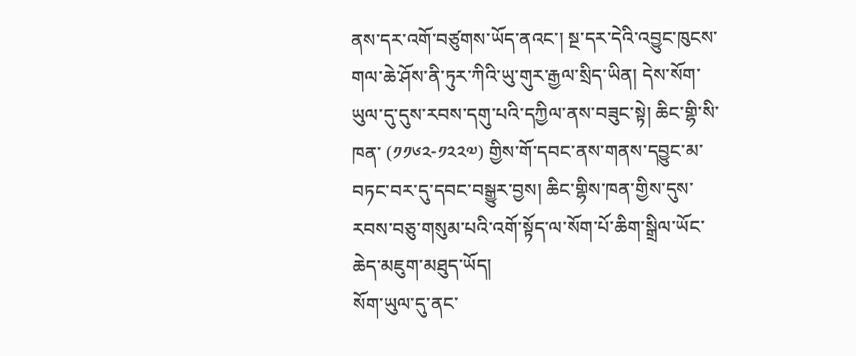ནས་དར་འགོ་བཙུགས་ཡོད་ནའང་། སྔ་དར་དེའི་འབྱུང་ཁུངས་གལ་ཆེ་ཤོས་ནི་ཏུར་ཀིའི་ཡུ་གུར་རྒྱལ་སྲིད་ཡིན། དེས་སོག་ཡུལ་དུ་དུས་རབས་དགུ་པའི་དཀྱིལ་ནས་བཟུང་སྟེ། ཆིང་གྷི་སི་ཁན་ (༡༡༦༢-༡༢༢༧) གྱིས་གོ་དབང་ནས་གནས་དབྱུང་མ་བཏང་བར་དུ་དབང་བསྒྱུར་བྱས། ཆིང་གྷིས་ཁན་གྱིས་དུས་རབས་བཅུ་གསུམ་པའི་འགོ་སྟོད་ལ་སོག་པོ་ཆིག་སྒྲིལ་ཡོང་ཆེད་མཇུག་མཐུད་ཡོད།
སོག་ཡུལ་དུ་ནང་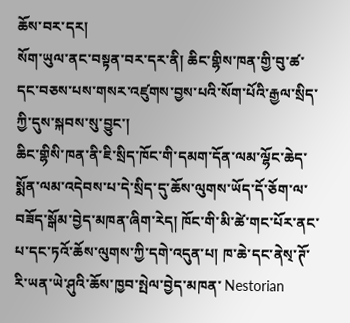ཆོས་བར་དར།
སོག་ཡུལ་ནང་བསྟན་བར་དར་ནི། ཆིང་གྷིས་ཁན་གྱི་བུ་ཚ་དང་བཅས་པས་གསར་འཛུགས་བྱས་པའི་སོག་པོའི་རྒྱལ་སྲིད་ཀྱི་དུས་སྐབས་སུ་བྱུང་།
ཆིང་གྷིསི་ཁན་ནི་ཇི་སྲིད་ཁོང་གི་དམག་དོན་ལམ་ལྷོང་ཆེད་སྨོན་ལམ་འདེབས་པ་དེ་སྲིད་དུ་ཆོས་ལུགས་ཡོད་དོ་ཅོག་ལ་བཟོད་སྒོམ་བྱེད་མཁན་ཞིག་རེད། ཁོང་གི་མི་ཚེ་གང་པོར་ནང་པ་དང་ཏའོ་ཆོས་ལུགས་ཀྱི་དགེ་འདུན་པ། ཁ་ཆེ་དང་ནེས྄་ཊོ་རི་ཡན་ཡེ་ཤུའི་ཆོས་ཁྱབ་སྤེལ་བྱེད་མཁན་ Nestorian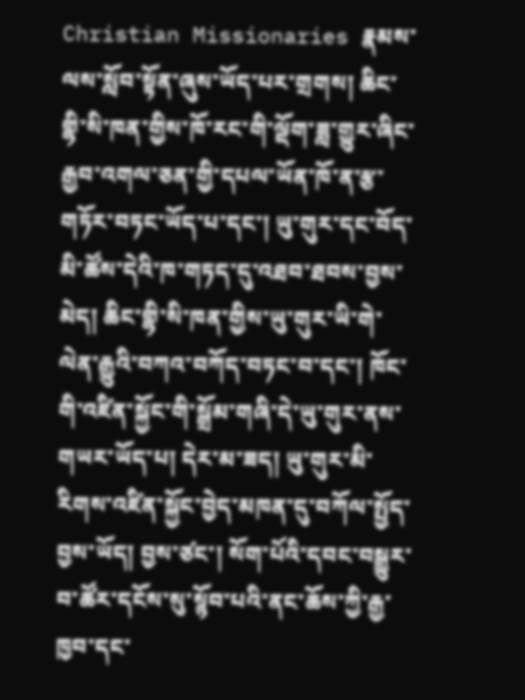Christian Missionaries རྣམས་ལས་སློབ་སྟོན་ཞུས་ཡོད་པར་གྲགས། ཆིང་གྷི་སི་ཁན་གྱིས་ཁོ་རང་གི་ལྡོག་ཟླ་གྱུར་ཞིང་རྒྱབ་འགལ་ཅན་གྱི་དཔལ་ཡོན་ཁོ་ན་རྩ་གཏོར་བཏང་ཡོད་པ་དང་། ཡུ་གུར་དང་བོད་མི་ཚོས་དེའི་ཁ་གཏད་དུ་འཐབ་ཐབས་བྱས་མེད། ཆིང་གྷི་སི་ཁན་གྱིས་ཡུ་གུར་ཡི་གེ་ལེན་རྒྱུའི་བཀའ་བཀོད་བཏང་བ་དང་། ཁོང་གི་འཛིན་སྐྱོང་གི་སྒྲོམ་གཞི་དེ་ཡུ་གུར་ནས་གཡར་ཡོད་པ། དེར་མ་ཟད། ཡུ་གུར་མི་རིགས་འཛིན་སྐྱོང་བྱེད་མཁན་དུ་བཀོལ་སྤྱོད་བྱས་ཡོད། བྱས་ཙང་། སོག་པོའི་དབང་བསྒྱུར་བ་ཚོར་དངོས་སུ་སྙོབ་པའི་ནང་ཆོས་ཀྱི་རྒྱ་ཁྱབ་དང་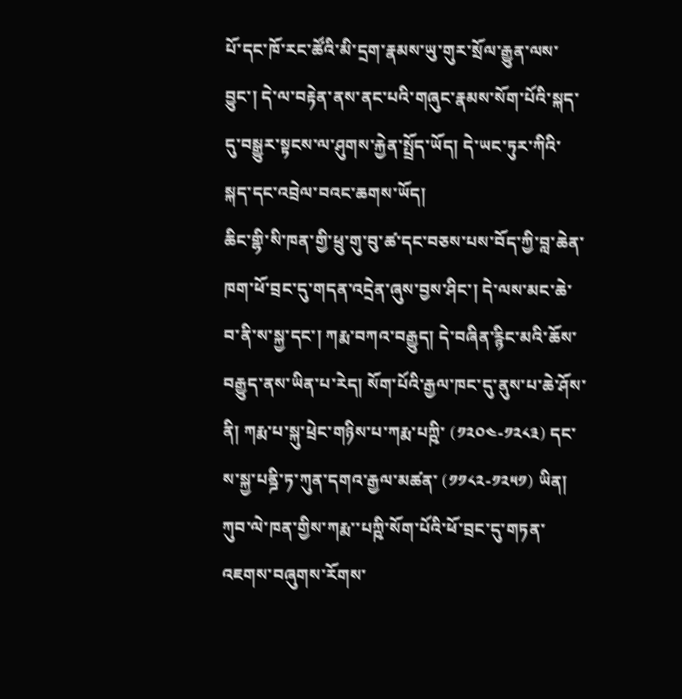པོ་དང་ཁོ་རང་ཚོའི་མི་དྲག་རྣམས་ཡུ་གུར་སྲོལ་རྒྱུན་ལས་བྱུང་། དེ་ལ་བརྟེན་ནས་ནང་པའི་གཞུང་རྣམས་སོག་པོའི་སྐད་དུ་བསྒྱུར་སྟངས་ལ་ཤུགས་རྐྱེན་སྤྲོད་ཡོད། དེ་ཡང་ཏུར་ཀིའི་སྐད་དང་འབྲེལ་བའང་ཆགས་ཡོད།
ཆིང་གྷི་སི་ཁན་གྱི་ཕྲུ་གུ་བུ་ཚ་དང་བཅས་པས་བོད་ཀྱི་བླ་ཆེན་ཁག་ཕོ་བྲང་དུ་གདན་འདྲེན་ཞུས་བྱས་ཤིང་། དེ་ལས་མང་ཆེ་བ་ནི་ས་སྐྱ་དང་། ཀརྨ་བཀའ་བརྒྱུད། དེ་བཞིན་རྙིང་མའི་ཆོས་བརྒྱུད་ནས་ཡིན་པ་རེད། སོག་པོའི་རྒྱལ་ཁང་དུ་ནུས་པ་ཆེ་ཤོས་ནི། ཀརྨ་པ་སྐུ་ཕྲེང་གཉིས་པ་ཀརྨ་པཀྵི་ (༡༢༠༤-༡༢༨༣) དང་ས་སྐྱ་པནྜི་ཏ་ཀུན་དགའ་རྒྱལ་མཚན་ (༡༡༨༢-༡༢༥༡) ཡིན། ཀུབ་ལེ་ཁན་གྱིས་ཀརྨ་་པཀྵི་སོག་པོའི་ཕོ་བྲང་དུ་གཏན་འཇགས་བཞུགས་རོགས་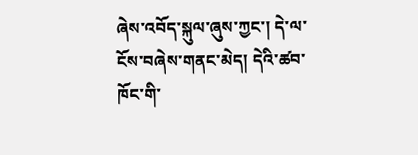ཞེས་འབོད་སྐུལ་ཞུས་ཀྱང་། དེ་ལ་ངོས་བཞེས་གནང་མེད། དེའི་ཚབ་ཁོང་གི་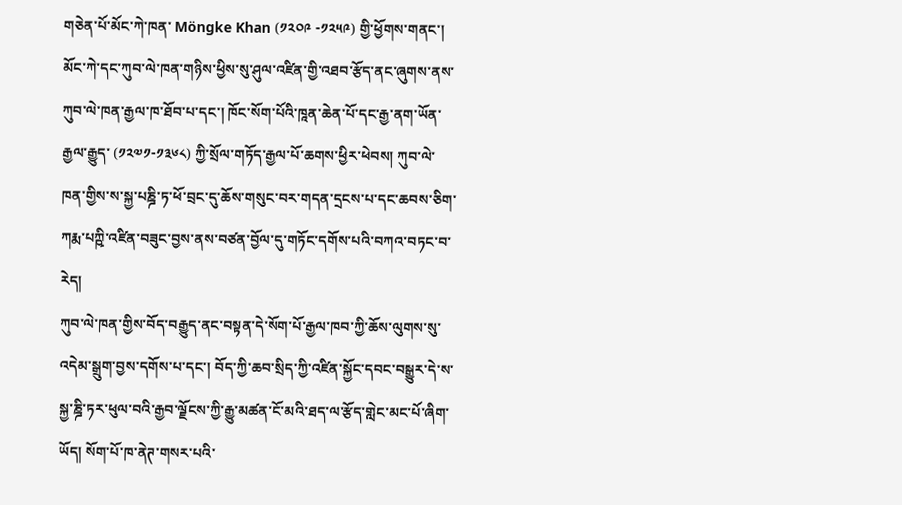གཅེན་པོ་མོང་ཀེ་ཁན་ Möngke Khan (༡༢༠༩ -༡༢༥༩) གྱི་ཕྱོགས་གནང་། མོང་ཀེ་དང་ཀུབ་ལེ་ཁན་གཉིས་ཕྱིས་སུ་ཤུལ་འཛིན་གྱི་འཐབ་རྩོད་ནང་ཞུགས་ནས་ཀུབ་ལེ་ཁན་རྒྱལ་ཁ་ཐོབ་པ་དང་། ཁོང་སོག་པོའི་ཁཱན་ཆེན་པོ་དང་རྒྱ་ནག་ཡོན་རྒྱལ་རྒྱུད་ (༡༢༧༡-༡༣༦༨) ཀྱི་སྲོལ་གཏོད་རྒྱལ་པོ་ཆགས་ཕྱིར་ཕེབས། ཀུབ་ལེ་ཁན་གྱིས་ས་སྐྱ་པཎྜི་ཏ་ཕོ་བྲང་དུ་ཆོས་གསུང་བར་གདན་དྲངས་པ་དང་ཆབས་ཅིག་ཀརྨ་པཀྵི་འཛིན་བཟུང་བྱས་ནས་བཙན་བྱོལ་དུ་གཏོང་དགོས་པའི་བཀའ་བཏང་བ་རེད།
ཀུབ་ལེ་ཁན་གྱིས་བོད་བརྒྱུད་ནང་བསྟན་དེ་སོག་པོ་རྒྱལ་ཁབ་ཀྱི་ཆོས་ལུགས་སུ་འདེམ་སྒྲུག་བྱས་དགོས་པ་དང་། བོད་ཀྱི་ཆབ་སྲིད་ཀྱི་འཛིན་སྐྱོང་དབང་བསྒྱུར་དེ་ས་སྐྱ་ཎྜི་ཏར་ཕུལ་བའི་རྒྱབ་ལྗོངས་ཀྱི་རྒྱུ་མཚན་ངོ་མའི་ཐད་ལ་རྩོད་གླེང་མང་པོ་ཞིག་ཡོད། སོག་པོ་ཁ་ནེཊ་གསར་པའི་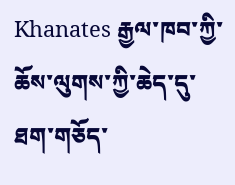Khanates རྒྱལ་ཁབ་ཀྱི་ཆོས་ལུགས་ཀྱི་ཆེད་དུ་ཐག་གཅོད་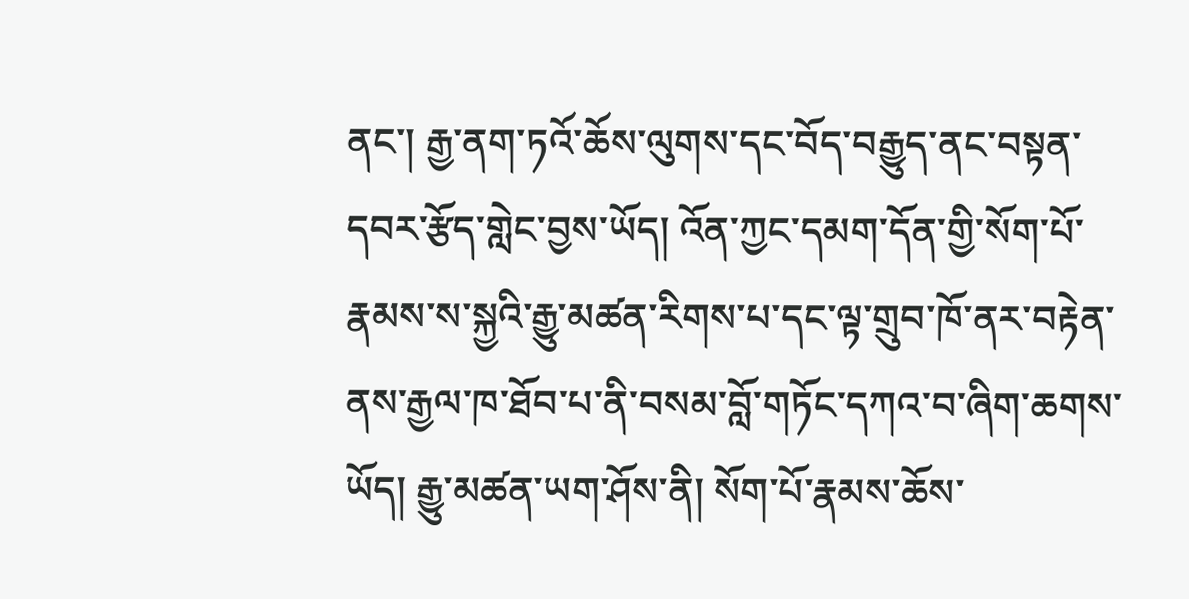ནང་། རྒྱ་ནག་ཏའོ་ཆོས་ལུགས་དང་བོད་བརྒྱུད་ནང་བསྟན་དབར་རྩོད་གླེང་བྱས་ཡོད། འོན་ཀྱང་དམག་དོན་གྱི་སོག་པོ་རྣམས་ས་སྐྱའི་རྒྱུ་མཚན་རིགས་པ་དང་ལྟ་གྲུབ་ཁོ་ནར་བརྟེན་ནས་རྒྱལ་ཁ་ཐོབ་པ་ནི་བསམ་བློ་གཏོང་དཀའ་བ་ཞིག་ཆགས་ཡོད། རྒྱུ་མཚན་ཡག་ཤོས་ནི། སོག་པོ་རྣམས་ཆོས་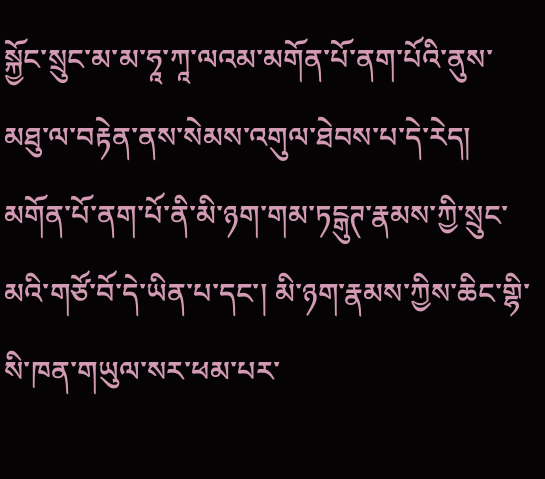སྐྱོང་སྲུང་མ་མ་ཧཱ་ཀཱ་ལའམ་མགོན་པོ་ནག་པོའི་ནུས་མཐུ་ལ་བརྟེན་ནས་སེམས་འགུལ་ཐེབས་པ་དེ་རེད། མགོན་པོ་ནག་པོ་ནི་མི་ཉག་གམ་ཏངྒུཊ་རྣམས་ཀྱི་སྲུང་མའི་གཙོ་བོ་དེ་ཡིན་པ་དང་། མི་ཉག་རྣམས་ཀྱིས་ཆིང་གྷི་སི་ཁན་གཡུལ་སར་ཕམ་པར་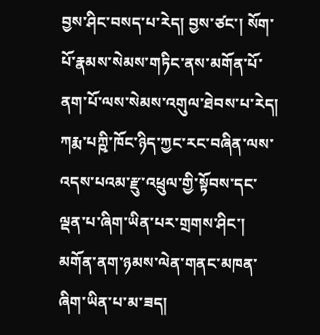བྱས་ཤིང་བསད་པ་རེད། བྱས་ཙང་། སོག་པོ་རྣམས་སེམས་གཏིང་ནས་མགོན་པོ་ནག་པོ་ལས་སེམས་འགུལ་ཐེབས་པ་རེད། ཀརྨ་པཀྵི་ཁོང་ཉིད་ཀྱང་རང་བཞིན་ལས་འདས་པའམ་རྫུ་འཕྲུལ་གྱི་སྟོབས་དང་ལྡན་པ་ཞིག་ཡིན་པར་གྲགས་ཤིང་། མགོན་ནག་ཉམས་ལེན་གནང་མཁན་ཞིག་ཡིན་པ་མ་ཟད།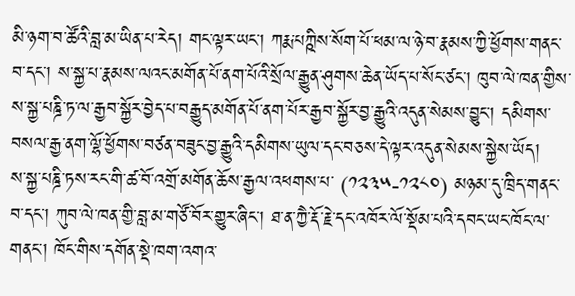མི་ཉག་བ་ཚོའི་བླ་མ་ཡིན་པ་རེད། གང་ལྟར་ཡང་། ཀརྨ་པཀྵིས་སོག་པོ་ཕམ་ལ་ཉེ་བ་རྣམས་ཀྱི་ཕྱོགས་གནང་བ་དང་། ས་སྐྱ་པ་རྣམས་ལའང་མགོན་པོ་ནག་པོའི་སྲོལ་རྒྱུན་ཤུགས་ཆེན་ཡོད་པ་སོང་ཙང་། ཁུབ་ལེ་ཁན་གྱིས་ས་སྐྱ་པཎྜི་ཏ་ལ་རྒྱབ་སྐྱོར་བྱེད་པ་བརྒྱུད་མགོན་པོ་ནག་པོར་རྒྱབ་སྐྱོར་བྱ་རྒྱུའི་འདུན་སེམས་བྱུང་། དམིགས་བསལ་རྒྱ་ནག་ལྷོ་ཕྱོགས་བཙན་བཟུང་བྱ་རྒྱུའི་དམིགས་ཡུལ་དང་བཅས་དེ་ལྟར་འདུན་སེམས་སྐྱེས་ཡོད།
ས་སྐྱ་པཎྜི་ཏས་རང་གི་ཚ་བོ་འགྲོ་མགོན་ཆོས་རྒྱལ་འཕགས་པ་ (༡༢༣༥-༡༢༨༠) མཉམ་དུ་ཁྲིད་གནང་བ་དང་། ཀུབ་ལེ་ཁན་གྱི་བླ་མ་གཙོ་བོར་གྱུར་ཞིང་། ཐ་ན་ཀྱཻ་རྡོ་རྗེ་དང་འཁོར་ལོ་སྡོམ་པའི་དབང་ཡང་ཁོང་ལ་གནང་། ཁོང་གིས་དགོན་སྡེ་ཁག་འགའ་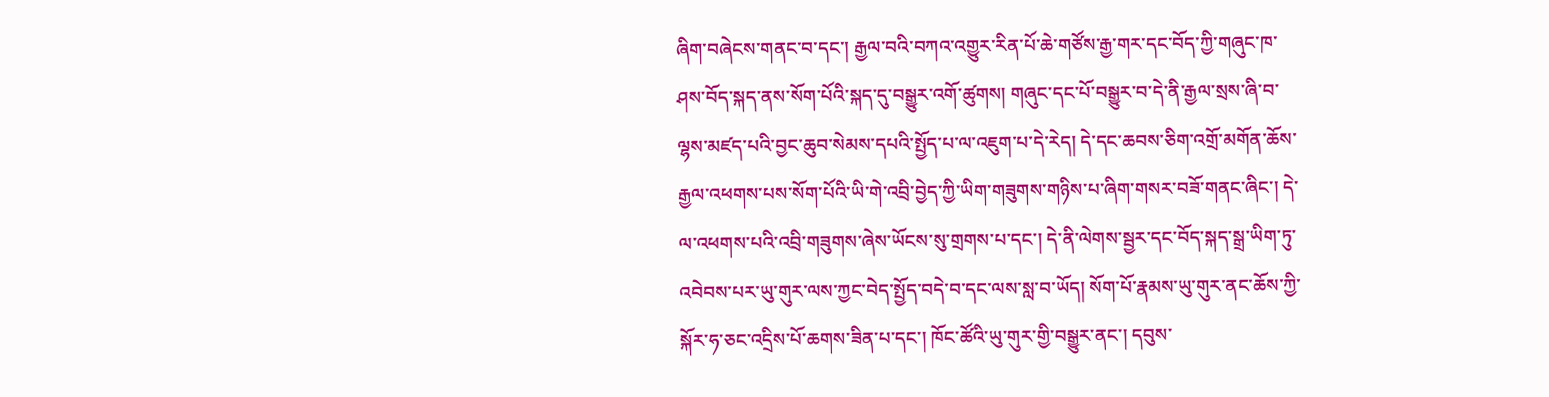ཞིག་བཞེངས་གནང་བ་དང་། རྒྱལ་བའི་བཀའ་འགྱུར་རིན་པོ་ཆེ་གཙོས་རྒྱ་གར་དང་བོད་ཀྱི་གཞུང་ཁ་ཤས་བོད་སྐད་ནས་སོག་པོའི་སྐད་དུ་བསྒྱུར་འགོ་ཚུགས། གཞུང་དང་པོ་བསྒྱུར་བ་དེ་ནི་རྒྱལ་སྲས་ཞི་བ་ལྷས་མཛད་པའི་བྱང་ཆུབ་སེམས་དཔའི་སྤྱོད་པ་ལ་འཇུག་པ་དེ་རེད། དེ་དང་ཆབས་ཅིག་འགྲོ་མགོན་ཆོས་རྒྱལ་འཕགས་པས་སོག་པོའི་ཡི་གེ་འབྲི་བྱེད་ཀྱི་ཡིག་གཟུགས་གཉིས་པ་ཞིག་གསར་བཟོ་གནང་ཞིང་། དེ་ལ་འཕགས་པའི་འབྲི་གཟུགས་ཞེས་ཡོངས་སུ་གྲགས་པ་དང་། དེ་ནི་ལེགས་སྦྱར་དང་བོད་སྐད་སྒྲ་ཡིག་ཏུ་འབེབས་པར་ཡུ་གུར་ལས་ཀྱང་བེད་སྤྱོད་བདེ་བ་དང་ལས་སླ་བ་ཡོད། སོག་པོ་རྣམས་ཡུ་གུར་ནང་ཆོས་ཀྱི་སྐོར་ཧ་ཅང་འདྲིས་པོ་ཆགས་ཟིན་པ་དང་། ཁོང་ཚོའི་ཡུ་གུར་གྱི་བསྒྱུར་ནང་། དབུས་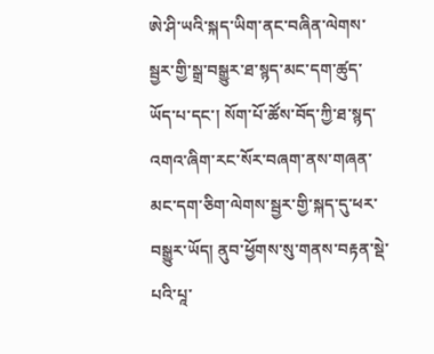ཨེ་ཤི་ཡའི་སྐད་ཡིག་ནང་བཞིན་ལེགས་སྦྱར་གྱི་སྒྲ་བསྒྱུར་ཐ་སྙད་མང་དག་ཚུད་ཡོད་པ་དང་། སོག་པོ་ཚོས་བོད་ཀྱི་ཐ་སྙད་འགའ་ཞིག་རང་སོར་བཞག་ནས་གཞན་མང་དག་ཅིག་ལེགས་སྦྱར་གྱི་སྐད་དུ་ཕར་བསྒྱུར་ཡོད། ནུབ་ཕྱོགས་སུ་གནས་བརྟན་སྡེ་པའི་པཱ་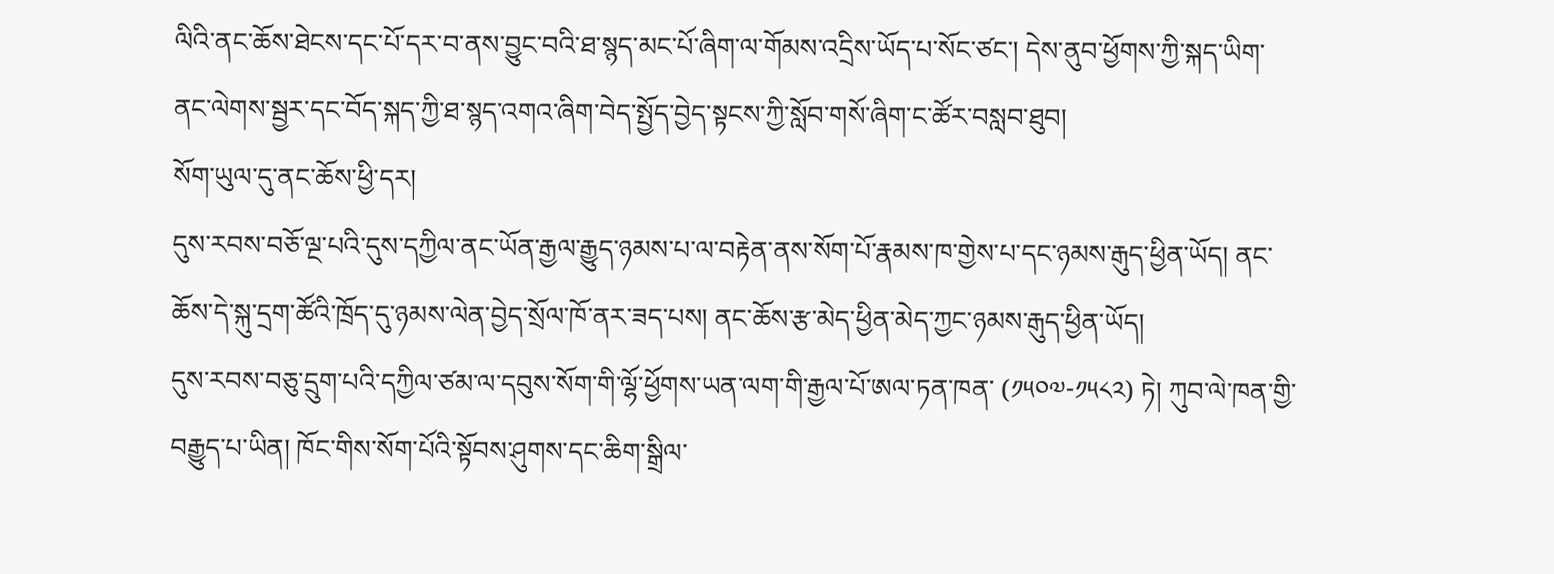ལིའི་ནང་ཆོས་ཐེངས་དང་པོ་དར་བ་ནས་བྱུང་བའི་ཐ་སྙད་མང་པོ་ཞིག་ལ་གོམས་འདྲིས་ཡོད་པ་སོང་ཙང་། དེས་ནུབ་ཕྱོགས་ཀྱི་སྐད་ཡིག་ནང་ལེགས་སྦྱར་དང་བོད་སྐད་ཀྱི་ཐ་སྙད་འགའ་ཞིག་བེད་སྤྱོད་བྱེད་སྟངས་ཀྱི་སློབ་གསོ་ཞིག་ང་ཚོར་བསླབ་ཐུབ།
སོག་ཡུལ་དུ་ནང་ཆོས་ཕྱི་དར།
དུས་རབས་བཅོ་ལྔ་པའི་དུས་དཀྱིལ་ནང་ཡོན་རྒྱལ་རྒྱུད་ཉམས་པ་ལ་བརྟེན་ནས་སོག་པོ་རྣམས་ཁ་གྱེས་པ་དང་ཉམས་རྒུད་ཕྱིན་ཡོད། ནང་ཆོས་དེ་སྐུ་དྲག་ཚོའི་ཁྲོད་དུ་ཉམས་ལེན་བྱེད་སྲོལ་ཁོ་ནར་ཟད་པས། ནང་ཆོས་རྩ་མེད་ཕྱིན་མེད་ཀྱང་ཉམས་རྒུད་ཕྱིན་ཡོད།
དུས་རབས་བཅུ་དྲུག་པའི་དཀྱིལ་ཙམ་ལ་དབུས་སོག་གི་ལྷོ་ཕྱོགས་ཡན་ལག་གི་རྒྱལ་པོ་ཨལ་ཏན་ཁན་ (༡༥༠༧-༡༥༨༢) ཏེ། ཀུབ་ལེ་ཁན་གྱི་བརྒྱུད་པ་ཡིན། ཁོང་གིས་སོག་པོའི་སྟོབས་ཤུགས་དང་ཆིག་སྒྲིལ་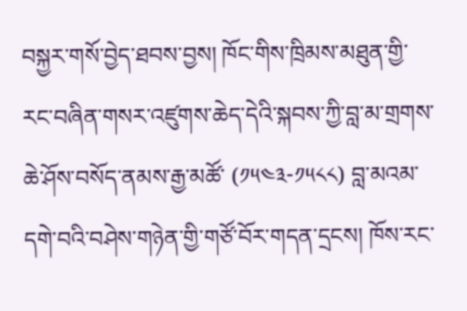བསྐྱར་གསོ་བྱེད་ཐབས་བྱས། ཁོང་གིས་ཁྲིམས་མཐུན་གྱི་རང་བཞིན་གསར་འཛུགས་ཆེད་དེའི་སྐབས་ཀྱི་བླ་མ་གྲགས་ཆེ་ཤོས་བསོད་ནམས་རྒྱ་མཚོ་ (༡༥༤༣-༡༥༨༨) བླ་མའམ་དགེ་བའི་བཤེས་གཉེན་གྱི་གཙོ་བོར་གདན་དྲངས། ཁོས་རང་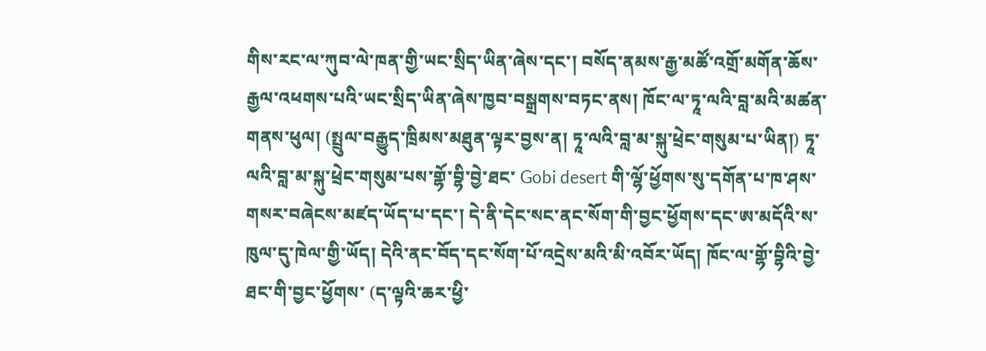གིས་རང་ལ་ཀུབ་ལེ་ཁན་གྱི་ཡང་སྲིད་ཡིན་ཞེས་དང་། བསོད་ནམས་རྒྱ་མཚོ་འགྲོ་མགོན་ཆོས་རྒྱལ་འཕགས་པའི་ཡང་སྲིད་ཡིན་ཞེས་ཁྱབ་བསྒྲགས་བཏང་ནས། ཁོང་ལ་ཏཱ་ལའི་བླ་མའི་མཚན་གནས་ཕུལ། (སྤྲུལ་བརྒྱུད་ཁྲིམས་མཐུན་ལྟར་བྱས་ན། ཏཱ་ལའི་བླ་མ་སྐུ་ཕྲེང་གསུམ་པ་ཡིན།) ཏཱ་ལའི་བླ་མ་སྐུ་ཕྲེང་གསུམ་པས་གྷོ་བྷི་བྱེ་ཐང་ Gobi desert གི་ལྷོ་ཕྱོགས་སུ་དགོན་པ་ཁ་ཤས་གསར་བཞེངས་མཛད་ཡོད་པ་དང་། དེ་ནི་དེང་སང་ནང་སོག་གི་བྱང་ཕྱོགས་དང་ཨ་མདོའི་ས་ཁུལ་དུ་ཁེལ་གྱི་ཡོད། དེའི་ནང་བོད་དང་སོག་པོ་འདྲེས་མའི་མི་འབོར་ཡོད། ཁོང་ལ་གྷོ་བྷིའི་བྱེ་ཐང་གི་བྱང་ཕྱོགས་ (ད་ལྟའི་ཆར་ཕྱི་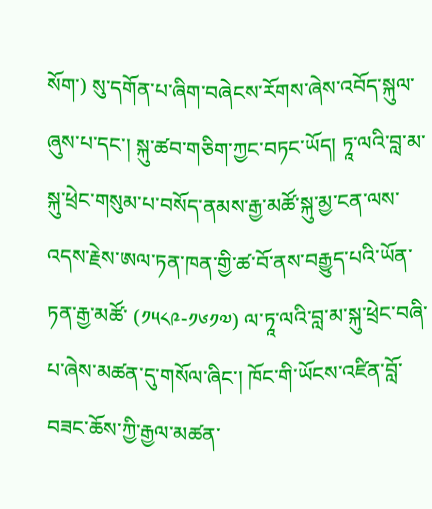སོག་) སུ་དགོན་པ་ཞིག་བཞེངས་རོགས་ཞེས་འབོད་སྐུལ་ཞུས་པ་དང་། སྐུ་ཚབ་གཅིག་ཀྱང་བཏང་ཡོད། ཏཱ་ལའི་བླ་མ་སྐུ་ཕྲེང་གསུམ་པ་བསོད་ནམས་རྒྱ་མཚོ་སྐུ་མྱ་ངན་ལས་འདས་རྗེས་ཨལ་ཏན་ཁན་གྱི་ཚ་བོ་ནས་བརྒྱུད་པའི་ཡོན་ཏན་རྒྱ་མཚོ་ (༡༥༨༩-༡༦༡༧) ལ་ཏཱ་ལའི་བླ་མ་སྐུ་ཕྲེང་བཞི་པ་ཞེས་མཚན་དུ་གསོལ་ཞིང་། ཁོང་གི་ཡོངས་འཛིན་བློ་བཟང་ཆོས་ཀྱི་རྒྱལ་མཚན་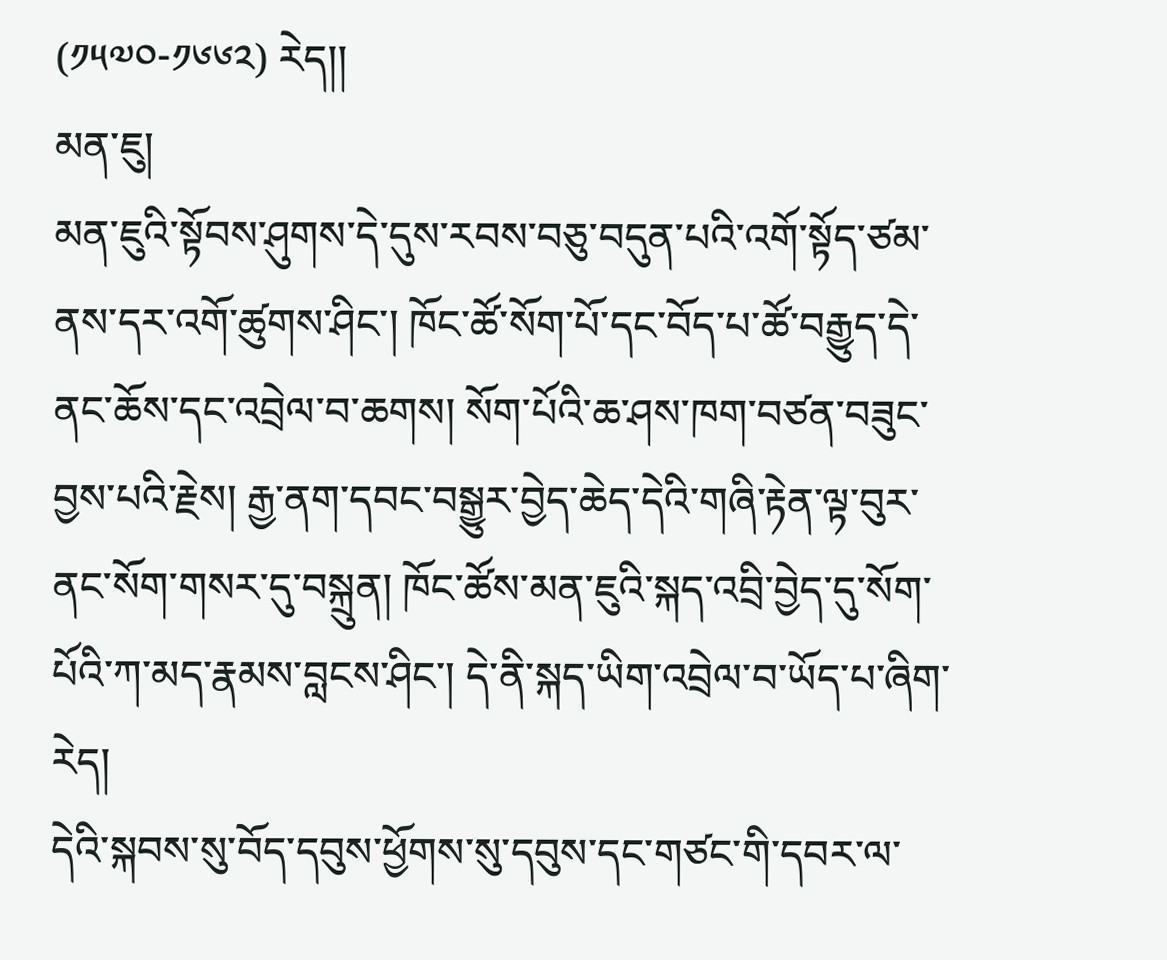(༡༥༧༠-༡༦༦༢) རེད།།
མན་ཇུ།
མན་ཇུའི་སྟོབས་ཤུགས་དེ་དུས་རབས་བཅུ་བདུན་པའི་འགོ་སྟོད་ཙམ་ནས་དར་འགོ་ཚུགས་ཤིང་། ཁོང་ཚོ་སོག་པོ་དང་བོད་པ་ཚོ་བརྒྱུད་དེ་ནང་ཆོས་དང་འབྲེལ་བ་ཆགས། སོག་པོའི་ཆ་ཤས་ཁག་བཙན་བཟུང་བྱས་པའི་རྗེས། རྒྱ་ནག་དབང་བསྒྱུར་བྱེད་ཆེད་དེའི་གཞི་རྟེན་ལྟ་བུར་ནང་སོག་གསར་དུ་བསྐྲུན། ཁོང་ཚོས་མན་ཇུའི་སྐད་འབྲི་བྱེད་དུ་སོག་པོའི་ཀ་མད་རྣམས་བླངས་ཤིང་། དེ་ནི་སྐད་ཡིག་འབྲེལ་བ་ཡོད་པ་ཞིག་རེད།
དེའི་སྐབས་སུ་བོད་དབུས་ཕྱོགས་སུ་དབུས་དང་གཙང་གི་དབར་ལ་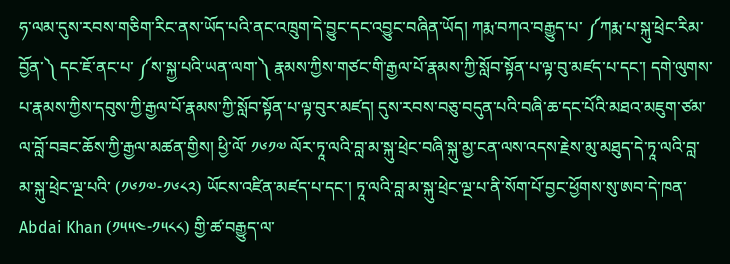ཧ་ལམ་དུས་རབས་གཅིག་རིང་ནས་ཡོད་པའི་ནང་འཁྲུག་དེ་བྱུང་དང་འབྱུང་བཞིན་ཡོད། ཀརྨ་བཀའ་བརྒྱུད་པ་ ༼ཀརྨ་པ་སྐུ་ཕྲེང་རིམ་བྱོན་༽ དང་ཇོ་ནང་པ་ ༼ས་སྐྱ་པའི་ཡན་ལག་༽ རྣམས་ཀྱིས་གཙང་གི་རྒྱལ་པོ་རྣམས་ཀྱི་སློབ་སྟོན་པ་ལྟ་བུ་མཛད་པ་དང་། དགེ་ལུགས་པ་རྣམས་ཀྱིས་དབུས་ཀྱི་རྒྱལ་པོ་རྣམས་ཀྱི་སློབ་སྟོན་པ་ལྟ་བུར་མཛད། དུས་རབས་བཅུ་བདུན་པའི་བཞི་ཆ་དང་པོའི་མཐའ་མཇུག་ཙམ་ལ་བློ་བཟང་ཆོས་ཀྱི་རྒྱལ་མཚན་གྱིས། ཕྱི་ལོ་ ༡༦༡༧ ལོར་ཏཱ་ལའི་བླ་མ་སྐུ་ཕྲེང་བཞི་སྐུ་མྱ་ངན་ལས་འདས་རྗེས་མུ་མཐུད་དེ་ཏཱ་ལའི་བླ་མ་སྐུ་ཕྲེང་ལྔ་པའི་ (༡༦༡༧-༡༦༨༢) ཡོངས་འཛིན་མཛད་པ་དང་། ཏཱ་ལའི་བླ་མ་སྐུ་ཕྲེང་ལྔ་པ་ནི་སོག་པོ་བྱང་ཕྱོགས་སུ་ཨབ་དེ་ཁན་ Abdai Khan (༡༥༥༤-༡༥༨༨) གྱི་ཚ་བརྒྱུད་ལ་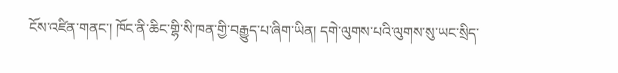ངོས་འཛིན་གནང་། ཁོང་ནི་ཆིང་གྷི་སི་ཁན་གྱི་བརྒྱུད་པ་ཞིག་ཡིན། དགེ་ལུགས་པའི་ལུགས་སུ་ཡང་སྲིད་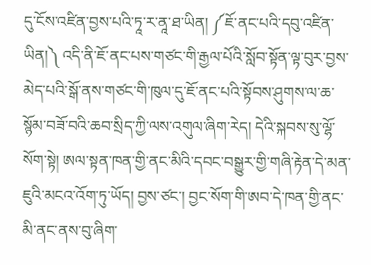དུ་ངོས་འཛིན་བྱས་པའི་ཏཱ་ར་ནཱ་ཐ་ཡིན། ༼ཇོ་ནང་པའི་དབུ་འཛིན་ཡིན།༽ འདི་ནི་ཇོ་ནང་པས་གཙང་གི་རྒྱལ་པོའི་སློབ་སྟོན་ལྟ་བུར་བྱས་མེད་པའི་སྒོ་ནས་གཙང་གི་ཁུལ་དུ་ཇོ་ནང་པའི་སྟོབས་ཤུགས་ལ་ཆ་སྙོམ་བཟོ་བའི་ཆབ་སྲིད་ཀྱི་ལས་འགུལ་ཞིག་རེད། དེའི་སྐབས་སུ་ལྷོ་སོག་སྟེ། ཨལ་སྟན་ཁན་གྱི་ནང་མིའི་དབང་བསྒྱུར་གྱི་གཞི་རྟེན་དེ་མན་ཇུའི་མངའ་འོག་ཏུ་ཡོད། བྱས་ཙང་། བྱང་སོག་གི་ཨབ་དེ་ཁན་གྱི་ནང་མི་ནང་ནས་བུ་ཞིག་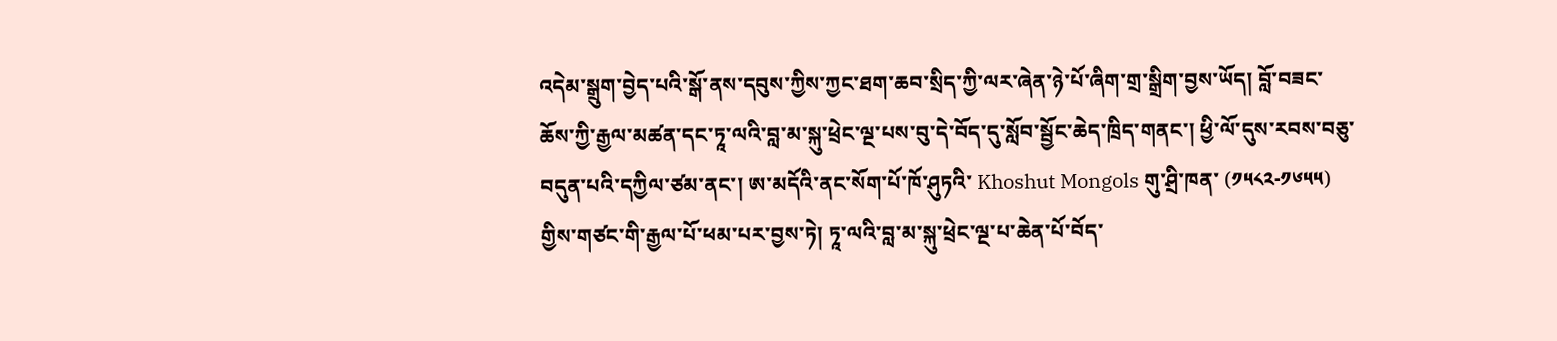འདེམ་སྒྲུག་བྱེད་པའི་སྒོ་ནས་དབུས་ཀྱིས་ཀྱང་ཐག་ཆབ་སྲིད་ཀྱི་ལར་ཞེན་ཉེ་པོ་ཞིག་གྲ་སྒྲིག་བྱས་ཡོད། བློ་བཟང་ཆོས་ཀྱི་རྒྱལ་མཚན་དང་ཏཱ་ལའི་བླ་མ་སྐུ་ཕྲེང་ལྔ་པས་བུ་དེ་བོད་དུ་སློབ་སྦྱོང་ཆེད་ཁྲིད་གནང་། ཕྱི་ལོ་དུས་རབས་བཅུ་བདུན་པའི་དཀྱིལ་ཙམ་ནང་། ཨ་མདོའི་ནང་སོག་པོ་ཁོ་ཤུཏའི་ Khoshut Mongols གུ་ཤྲི་ཁན་ (༡༥༨༢-༡༦༥༥) གྱིས་གཙང་གི་རྒྱལ་པོ་ཕམ་པར་བྱས་ཏེ། ཏཱ་ལའི་བླ་མ་སྐུ་ཕྲེང་ལྔ་པ་ཆེན་པོ་བོད་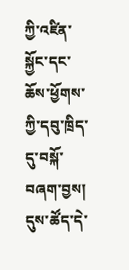ཀྱི་འཛིན་སྐྱོང་དང་ཆོས་ཕྱོགས་ཀྱི་དབུ་ཁྲིད་དུ་བསྐོ་བཞག་བྱས། དུས་ཚོད་དེ་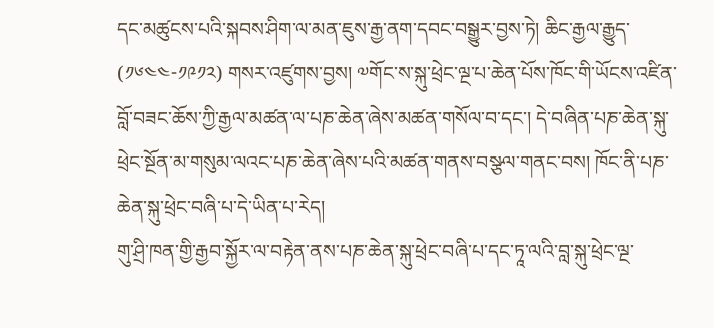དང་མཚུངས་པའི་སྐབས་ཤིག་ལ་མན་ཇུས་རྒྱ་ནག་དབང་བསྒྱུར་བྱས་ཏེ། ཆིང་རྒྱལ་རྒྱུད་ (༡༦༤༤-༡༩༡༢) གསར་འཛུགས་བྱས། ༧གོང་ས་སྐུ་ཕྲེང་ལྔ་པ་ཆེན་པོས་ཁོང་གི་ཡོངས་འཛིན་བློ་བཟང་ཆོས་ཀྱི་རྒྱལ་མཚན་ལ་པཎ་ཆེན་ཞེས་མཚན་གསོལ་བ་དང་། དེ་བཞིན་པཎ་ཆེན་སྐུ་ཕྲེང་སྔོན་མ་གསུམ་ལའང་པཎ་ཆེན་ཞེས་པའི་མཚན་གནས་བསྩལ་གནང་བས། ཁོང་ནི་པཎ་ཆེན་སྐུ་ཕྲེང་བཞི་པ་དེ་ཡིན་པ་རེད།
གུ་ཤྲི་ཁན་གྱི་རྒྱབ་སྐྱོར་ལ་བརྟེན་ནས་པཎ་ཆེན་སྐུ་ཕྲེང་བཞི་པ་དང་ཏཱ་ལའི་བླ་སྐུ་ཕྲེང་ལྔ་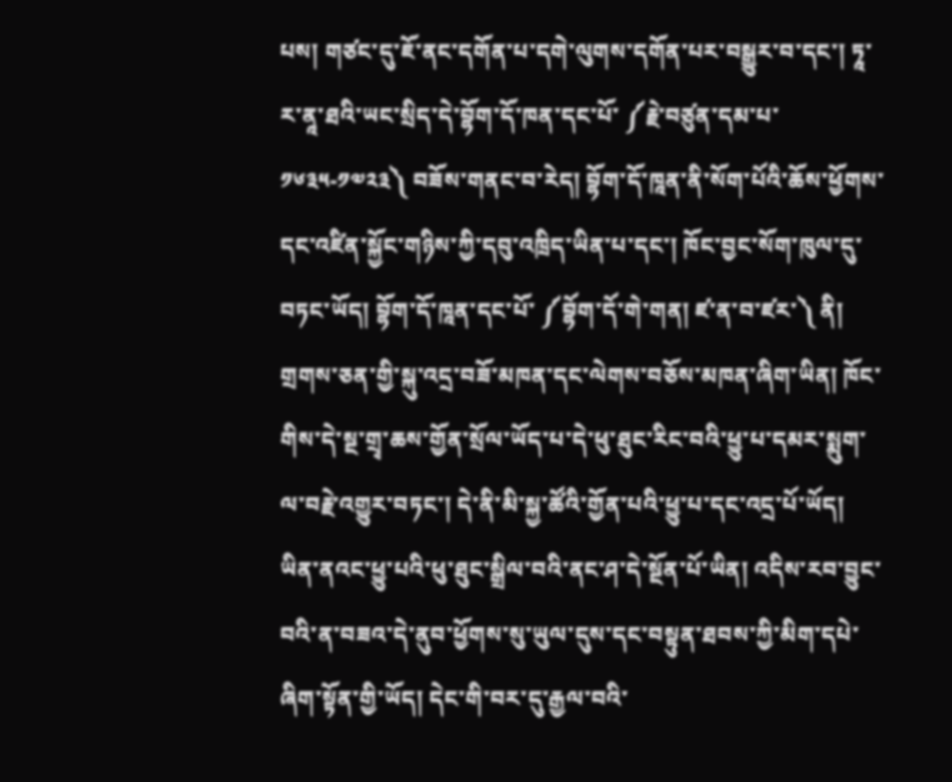པས། གཙང་དུ་ཇོ་ནང་དགོན་པ་དགེ་ལུགས་དགོན་པར་བསྒྱུར་བ་དང་། ཏཱ་ར་ནཱ་ཐའི་ཡང་སྲིད་དེ་བྷོག་དོ་ཁན་དང་པོ་ ༼རྗེ་བཙུན་དམ་པ་ ༡༦༣༥-༡༧༢༣༽ བཟོས་གནང་བ་རེད། བྷོག་དོ་ཁཱན་ནི་སོག་པོའི་ཆོས་ཕྱོགས་དང་འཛིན་སྐྱོང་གཉིས་ཀྱི་དབུ་འཁྲིད་ཡིན་པ་དང་། ཁོང་བྱང་སོག་ཁུལ་དུ་བཏང་ཡོད། བྷོག་དོ་ཁཱན་དང་པོ་ ༼བྷོག་དོ་གེ་གན། ཛ་ན་བ་ཛར་༽ ནི། གྲགས་ཅན་གྱི་སྐུ་འདྲ་བཟོ་མཁན་དང་ལེགས་བཅོས་མཁན་ཞིག་ཡིན། ཁོང་གིས་དེ་སྔ་གྲྭ་ཆས་གྱོན་སྲོལ་ཡོད་པ་དེ་ཕུ་ཐུང་རིང་བའི་ཕྱུ་པ་དམར་སྨུག་ལ་བརྗེ་འགྱུར་བཏང་། དེ་ནི་མི་སྐྱ་ཚོའི་གྱོན་པའི་ཕྱུ་པ་དང་འདྲ་པོ་ཡོད། ཡིན་ནའང་ཕྱུ་པའི་ཕུ་ཐུང་སྒྲིལ་བའི་ནང་ཤ་དེ་སྔོན་པོ་ཡིན། འདིས་རབ་བྱུང་བའི་ན་བཟའ་དེ་ནུབ་ཕྱོགས་སུ་ཡུལ་དུས་དང་བསྟུན་ཐབས་ཀྱི་མིག་དཔེ་ཞིག་སྟོན་གྱི་ཡོད། དེང་གི་བར་དུ་རྒྱལ་བའི་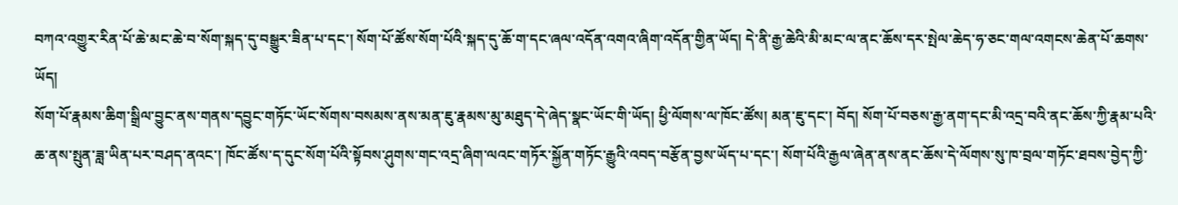བཀའ་འགྱུར་རིན་པོ་ཆེ་མང་ཆེ་བ་སོག་སྐད་དུ་བསྒྱུར་ཟིན་པ་དང་། སོག་པོ་ཚོས་སོག་པོའི་སྐད་དུ་ཆོ་ག་དང་ཞལ་འདོན་འགའ་ཞིག་འདོན་གྱིན་ཡོད། དེ་ནི་རྒྱ་ཆེའི་མི་མང་ལ་ནང་ཆོས་དར་སྤེལ་ཆེད་ཧ་ཅང་གལ་འགངས་ཆེན་པོ་ཆགས་ཡོད།
སོག་པོ་རྣམས་ཆིག་སྒྲིལ་བྱུང་ནས་གནས་དབྱུང་གཏོང་ཡོང་སོགས་བསམས་ནས་མན་ཇུ་རྣམས་མུ་མཐུད་དེ་ཞེད་སྣང་ཡོང་གི་ཡོད། ཕྱི་ལོགས་ལ་ཁོང་ཚོས། མན་ཇུ་དང་། བོད། སོག་པོ་བཅས་རྒྱ་ནག་དང་མི་འདྲ་བའི་ནང་ཆོས་ཀྱི་རྣམ་པའི་ཆ་ནས་སྤུན་ཟླ་ཡིན་པར་བཤད་ནའང་། ཁོང་ཚོས་ད་དུང་སོག་པོའི་སྟོབས་ཤུགས་གང་འདྲ་ཞིག་ལའང་གཏོར་སྐྱོན་གཏོང་རྒྱུའི་འབད་བརྩོན་བྱས་ཡོད་པ་དང་། སོག་པོའི་རྒྱལ་ཞེན་ནས་ནང་ཆོས་དེ་ལོགས་སུ་ཁ་བྲལ་གཏོང་ཐབས་བྱེད་ཀྱི་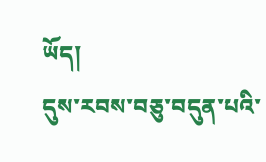ཡོད།
དུས་རབས་བཅུ་བདུན་པའི་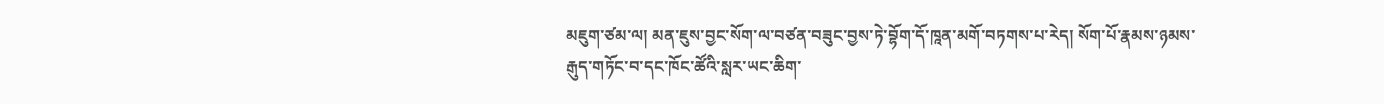མཇུག་ཙམ་ལ། མན་ཇུས་བྱང་སོག་ལ་བཙན་བཟུང་བྱས་ཏེ་བྷོག་དོ་ཁཱན་མགོ་བཏགས་པ་རེད། སོག་པོ་རྣམས་ཉམས་རྒུད་གཏོང་བ་དང་ཁོང་ཚོའི་སླར་ཡང་ཆིག་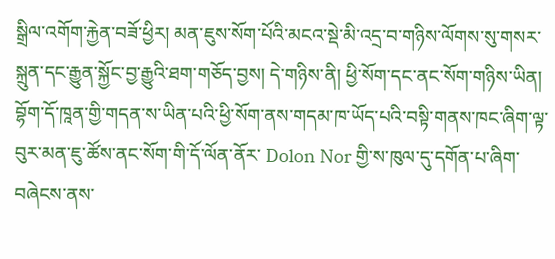སྒྲིལ་འགོག་རྐྱེན་བཟོ་ཕྱིར། མན་ཇུས་སོག་པོའི་མངའ་སྡེ་མི་འདྲ་བ་གཉིས་ལོགས་སུ་གསར་སྐྲུན་དང་རྒྱུན་སྐྱོང་བྱ་རྒྱུའི་ཐག་གཅོད་བྱས། དེ་གཉིས་ནི། ཕྱི་སོག་དང་ནང་སོག་གཉིས་ཡིན། བྷོག་དོ་ཁཱན་གྱི་གདན་ས་ཡིན་པའི་ཕྱི་སོག་ནས་གདམ་ཁ་ཡོད་པའི་བསྟི་གནས་ཁང་ཞིག་ལྟ་བུར་མན་ཇུ་ཚོས་ནང་སོག་གི་དོ་ལོན་ནོར་ Dolon Nor གྱི་ས་ཁུལ་དུ་དགོན་པ་ཞིག་བཞེངས་ནས་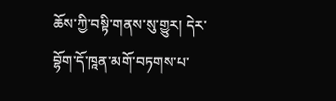ཆོས་ཀྱི་བསྟི་གནས་སུ་གྱུར། དེར་བྷོག་དོ་ཁཱན་མགོ་བཏགས་པ་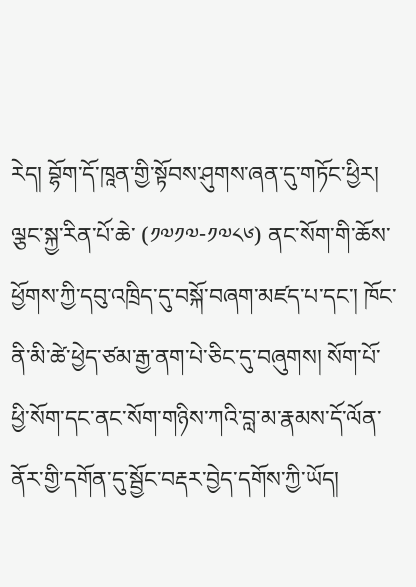རེད། བྷོག་དོ་ཁཱན་གྱི་སྟོབས་ཤུགས་ཞན་དུ་གཏོང་ཕྱིར། ལྕང་སྐྱ་རིན་པོ་ཆེ་ (༡༧༡༧-༡༧༨༦) ནང་སོག་གི་ཆོས་ཕྱོགས་ཀྱི་དབུ་འཁྲིད་དུ་བསྐོ་བཞག་མཛད་པ་དང་། ཁོང་ནི་མི་ཚེ་ཕྱེད་ཙམ་རྒྱ་ནག་པེ་ཅིང་དུ་བཞུགས། སོག་པོ་ཕྱི་སོག་དང་ནང་སོག་གཉིས་ཀའི་བླ་མ་རྣམས་དོ་ལོན་ནོར་གྱི་དགོན་དུ་སྦྱོང་བརྡར་བྱེད་དགོས་ཀྱི་ཡོད།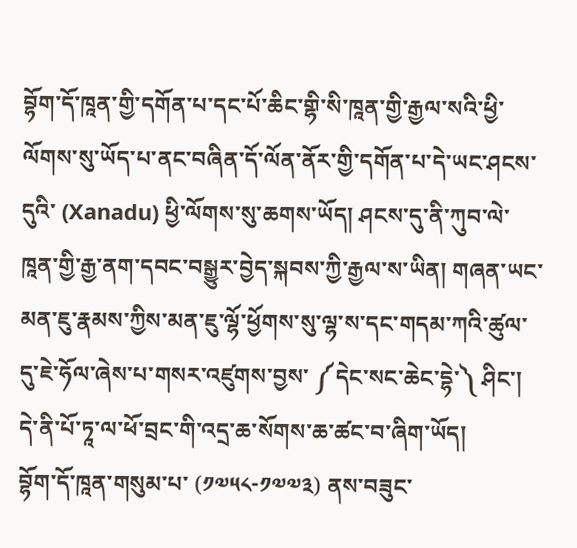བྷོག་དོ་ཁཱན་གྱི་དགོན་པ་དང་པོ་ཆིང་གྷི་སི་ཁཱན་གྱི་རྒྱལ་སའི་ཕྱི་ལོགས་སུ་ཡོད་པ་ནང་བཞིན་དོ་ལོན་ནོར་གྱི་དགོན་པ་དེ་ཡང་ཤངས་དུའི་ (Xanadu) ཕྱི་ལོགས་སུ་ཆགས་ཡོད། ཤངས་དུ་ནི་ཀུབ་ལེ་ཁཱན་གྱི་རྒྱ་ནག་དབང་བསྒྱུར་བྱེད་སྐབས་ཀྱི་རྒྱལ་ས་ཡིན། གཞན་ཡང་མན་ཇུ་རྣམས་ཀྱིས་མན་ཇུ་ལྷོ་ཕྱོགས་སུ་ལྷ་ས་དང་གདམ་ཀའི་ཚུལ་དུ་ཇེ་ཧོལ་ཞེས་པ་གསར་འཛུགས་བྱས་ ༼དེང་སང་ཆེང་དྷེ་༽ ཤིང་། དེ་ནི་པོ་ཏཱ་ལ་ཕོ་བྲང་གི་འདྲ་ཆ་སོགས་ཆ་ཚང་བ་ཞིག་ཡོད།
བྷོག་དོ་ཁཱན་གསུམ་པ་ (༡༧༥༨-༡༧༧༣) ནས་བཟུང་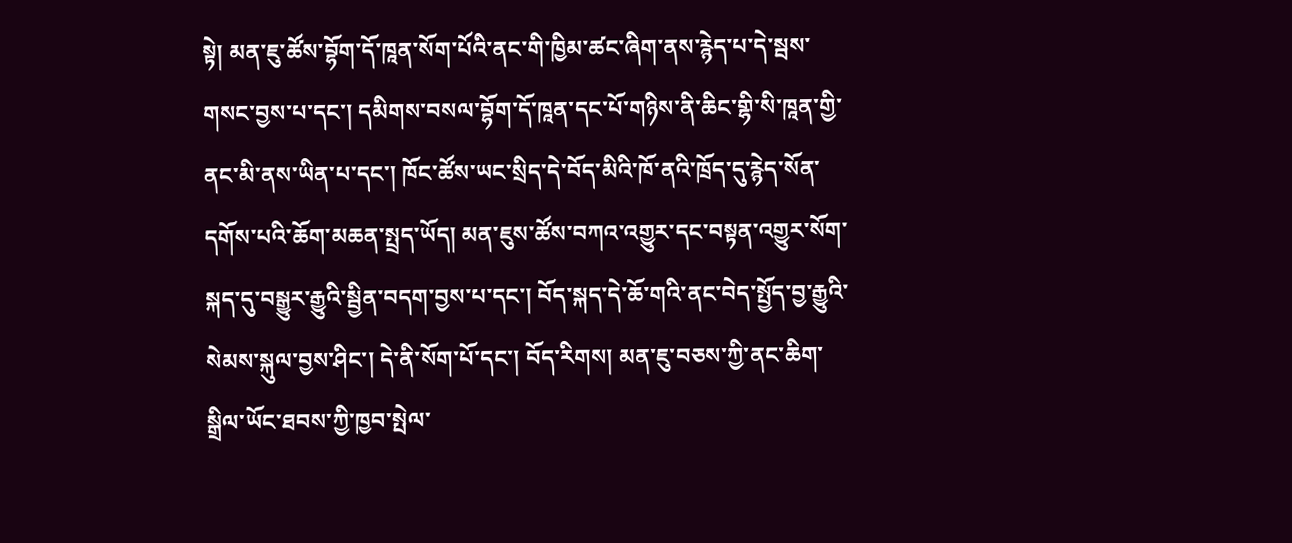སྟེ། མན་ཇུ་ཚོས་བྷོག་དོ་ཁཱན་སོག་པོའི་ནང་གི་ཁྱིམ་ཚང་ཞིག་ནས་རྙེད་པ་དེ་སྦས་གསང་བྱས་པ་དང་། དམིགས་བསལ་བྷོག་དོ་ཁཱན་དང་པོ་གཉིས་ནི་ཆིང་གྷི་སི་ཁཱན་གྱི་ནང་མི་ནས་ཡིན་པ་དང་། ཁོང་ཚོས་ཡང་སྲིད་དེ་བོད་མིའི་ཁོ་ནའི་ཁྲོད་དུ་རྙེད་སོན་དགོས་པའི་ཆོག་མཆན་སྤྲད་ཡོད། མན་ཇུས་ཚོས་བཀའ་འགྱུར་དང་བསྟན་འགྱུར་སོག་སྐད་དུ་བསྒྱུར་རྒྱུའི་སྦྱིན་བདག་བྱས་པ་དང་། བོད་སྐད་དེ་ཆོ་གའི་ནང་བེད་སྤྱོད་བྱ་རྒྱུའི་སེམས་སྐུལ་བྱས་ཤིང་། དེ་ནི་སོག་པོ་དང་། བོད་རིགས། མན་ཇུ་བཅས་ཀྱི་ནང་ཆིག་སྒྲིལ་ཡོང་ཐབས་ཀྱི་ཁྱབ་སྤེལ་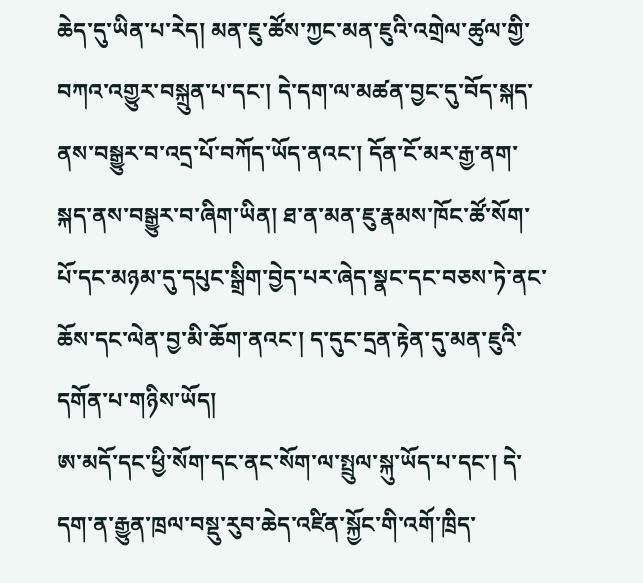ཆེད་དུ་ཡིན་པ་རེད། མན་ཇུ་ཚོས་ཀྱང་མན་ཇུའི་འགྲེལ་ཚུལ་གྱི་བཀའ་འགྱུར་བསྐྲུན་པ་དང་། དེ་དག་ལ་མཚན་བྱང་དུ་བོད་སྐད་ནས་བསྒྱུར་བ་འདྲ་པོ་བཀོད་ཡོད་ནའང་། དོན་ངོ་མར་རྒྱ་ནག་སྐད་ནས་བསྒྱུར་བ་ཞིག་ཡིན། ཐ་ན་མན་ཇུ་རྣམས་ཁོང་ཚོ་སོག་པོ་དང་མཉམ་དུ་དཔུང་སྒྲིག་བྱེད་པར་ཞེད་སྣང་དང་བཅས་ཏེ་ནང་ཆོས་དང་ལེན་བྱ་མི་ཆོག་ནའང་། ད་དུང་དྲན་རྟེན་དུ་མན་ཇུའི་དགོན་པ་གཉིས་ཡོད།
ཨ་མདོ་དང་ཕྱི་སོག་དང་ནང་སོག་ལ་སྤྲུལ་སྐུ་ཡོད་པ་དང་། དེ་དག་ན་རྒྱུན་ཁྲལ་བསྡུ་རུབ་ཆེད་འཛིན་སྐྱོང་གི་འགོ་ཁྲིད་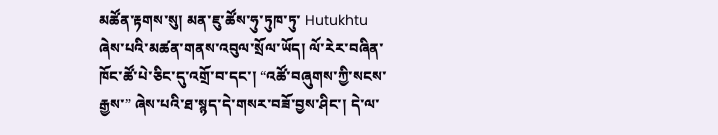མཚོན་རྟགས་སུ། མན་ཇུ་ཚོས་ཧུ་ཏུཁ་ཏུ་ Hutukhtu ཞེས་པའི་མཚན་གནས་འབུལ་སྲོལ་ཡོད། ལོ་རེར་བཞིན་ཁོང་ཚོ་པེ་ཅིང་དུ་འགྲོ་བ་དང་། “འཚོ་བཞུགས་ཀྱི་སངས་རྒྱས་” ཞེས་པའི་ཐ་སྙད་དེ་གསར་བཟོ་བྱས་ཤིང་། དེ་ལ་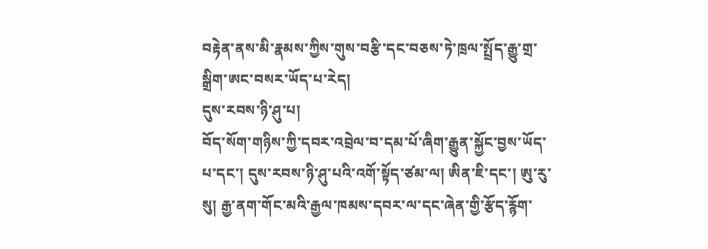བརྟེན་ནས་མི་རྣམས་ཀྱིས་གུས་བརྩི་དང་བཅས་ཏེ་ཁྲལ་སྤྲོད་རྒྱུ་གྲ་སྒྲིག་ཨང་བསར་ཡོད་པ་རེད།
དུས་རབས་ཉི་ཤུ་པ།
བོད་སོག་གཉིས་ཀྱི་དབར་འབྲེལ་བ་དམ་པོ་ཞིག་རྒྱུན་སྐྱོང་བྱས་ཡོད་པ་དང་། དུས་རབས་ཉི་ཤུ་པའི་འགོ་སྟོད་ཙམ་ལ། ཨིན་ཇི་དང་། ཨུ་རུ་སུ། རྒྱ་ནག་གོང་མའི་རྒྱལ་ཁམས་དབར་ལ་དང་ཞེན་གྱི་རྩོད་རྙོག་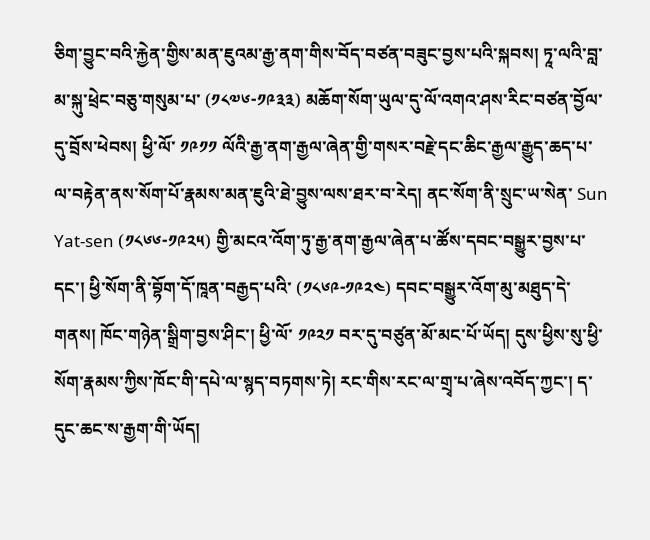ཅིག་བྱུང་བའི་རྐྱེན་གྱིས་མན་ཇུའམ་རྒྱ་ནག་གིས་བོད་བཙན་བཟུང་བྱས་པའི་སྐབས། ཏཱ་ལའི་བླ་མ་སྐུ་ཕྲེང་བཅུ་གསུམ་པ་ (༡༨༧༦-༡༩༣༣) མཆོག་སོག་ཡུལ་དུ་ལོ་འགའ་ཤས་རིང་བཙན་བྱོལ་དུ་བྲོས་ཕེབས། ཕྱི་ལོ་ ༡༩༡༡ ལོའི་རྒྱ་ནག་རྒྱལ་ཞེན་གྱི་གསར་བརྗེ་དང་ཆིང་རྒྱལ་རྒྱུད་ཆད་པ་ལ་བརྟེན་ནས་སོག་པོ་རྣམས་མན་ཇུའི་ཐེ་བྱུས་ལས་ཐར་བ་རེད། ནང་སོག་ནི་སྲུང་ཡ་སེན་ Sun Yat-sen (༡༨༦༦-༡༩༢༥) གྱི་མངའ་འོག་ཏུ་རྒྱ་ནག་རྒྱལ་ཞེན་པ་ཚོས་དབང་བསྒྱུར་བྱས་པ་དང་། ཕྱི་སོག་ནི་བྷོག་དོ་ཁཱན་བརྒྱད་པའི་ (༡༨༦༩-༡༩༢༤) དབང་བསྒྱུར་འོག་མུ་མཐུད་དེ་གནས། ཁོང་གཉེན་སྒྲིག་བྱས་ཤིང་། ཕྱི་ལོ་ ༡༩༢༡ བར་དུ་བཙུན་མོ་མང་པོ་ཡོད། དུས་ཕྱིས་སུ་ཕྱི་སོག་རྣམས་ཀྱིས་ཁོང་གི་དཔེ་ལ་སྙད་བཏགས་ཏེ། རང་གིས་རང་ལ་གྲྭ་པ་ཞེས་འབོད་ཀྱང་། ད་དུང་ཆང་ས་རྒྱག་གི་ཡོད།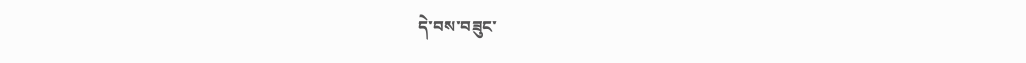དེ་བས་བཟུང་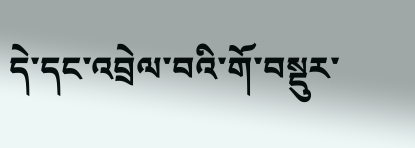དེ་དང་འབྲེལ་བའི་གོ་བསྡུར་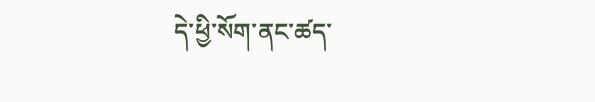དེ་ཕྱི་སོག་ནང་ཚད་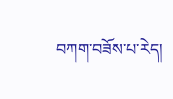བཀག་བཟོས་པ་རེད།